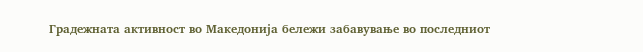Градежната активност во Македонија бележи забавување во последниот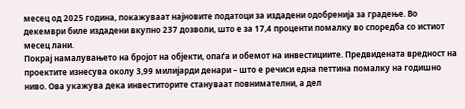месец од 2025 година, покажуваат најновите податоци за издадени одобренија за градење. Во декември биле издадени вкупно 237 дозволи, што е за 17,4 проценти помалку во споредба со истиот месец лани.
Покрај намалувањето на бројот на објекти, опаѓа и обемот на инвестициите. Предвидената вредност на проектите изнесува околу 3,99 милијарди денари – што е речиси една петтина помалку на годишно ниво. Ова укажува дека инвеститорите стануваат повнимателни, а дел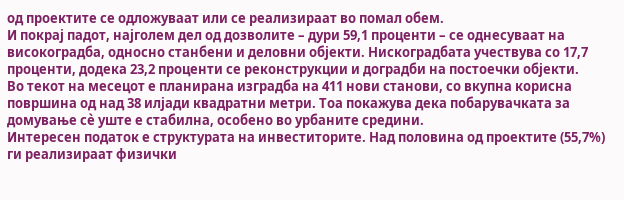од проектите се одложуваат или се реализираат во помал обем.
И покрај падот, најголем дел од дозволите – дури 59,1 проценти – се однесуваат на високоградба, односно станбени и деловни објекти. Нискоградбата учествува со 17,7 проценти, додека 23,2 проценти се реконструкции и доградби на постоечки објекти.
Во текот на месецот е планирана изградба на 411 нови станови, со вкупна корисна површина од над 38 илјади квадратни метри. Тоа покажува дека побарувачката за домување сè уште е стабилна, особено во урбаните средини.
Интересен податок е структурата на инвеститорите. Над половина од проектите (55,7%) ги реализираат физички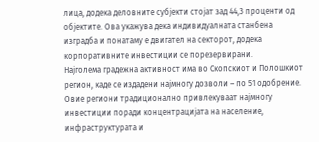лица, додека деловните субјекти стојат зад 44,3 проценти од објектите. Ова укажува дека индивидуалната станбена изградба и понатаму е двигател на секторот, додека корпоративните инвестиции се порезервирани.
Најголема градежна активност има во Скопскиот и Полошкиот регион, каде се издадени најмногу дозволи – по 51 одобрение. Овие региони традиционално привлекуваат најмногу инвестиции поради концентрацијата на население, инфраструктурата и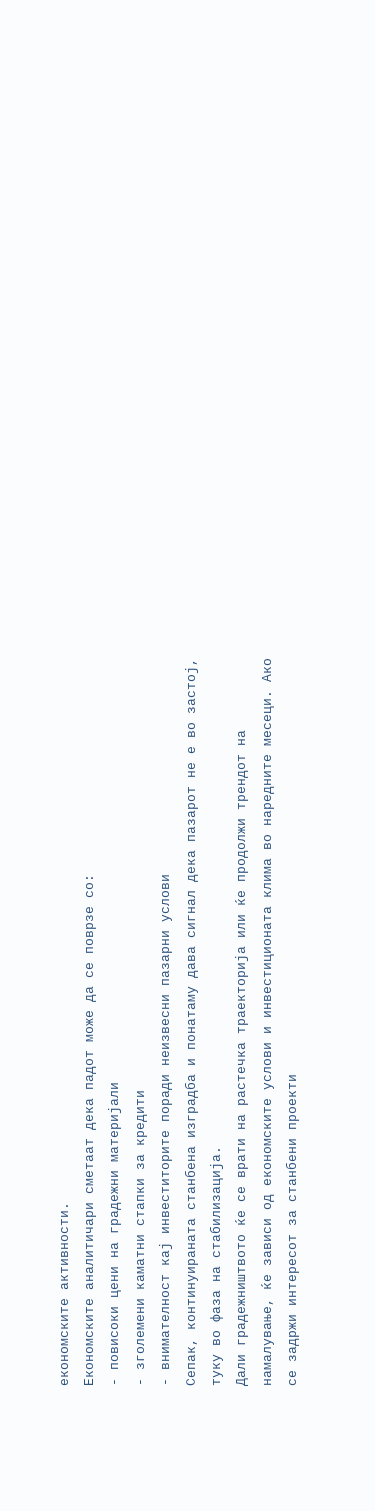економските активности.
Економските аналитичари сметаат дека падот може да се поврзе со:
- повисоки цени на градежни материјали
- зголемени каматни стапки за кредити
- внимателност кај инвеститорите поради неизвесни пазарни услови
Сепак, континуираната станбена изградба и понатаму дава сигнал дека пазарот не е во застој, туку во фаза на стабилизација.
Дали градежништвото ќе се врати на растечка траекторија или ќе продолжи трендот на намалување, ќе зависи од економските услови и инвестиционата клима во наредните месеци. Ако се задржи интересот за станбени проекти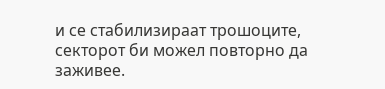и се стабилизираат трошоците, секторот би можел повторно да заживее.